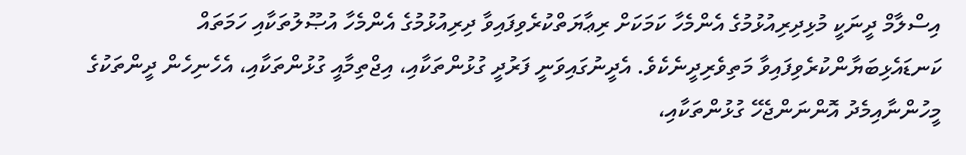އިސްލާމް ދީނަކީ މުޅިދިރިއުޅުމުގެ އެންމެހާ ކަމަކަށް ރިޢާޔަތްކުރެވިފައިވާ ދިރިއުޅުމުގެ އެންމެހާ އުޞޫލުތަކާއި ހަމަތައް ކަނޑައެޅިބަޔާންކުރެވިފައިވާ މަތިވެރިދީނެކެވެ. އެދީނުގައިވަނީ ފަރުދީ ގުޅުންތަކާއި، އިޖްތިމާއީ ގުޅުންތަކާއި، އެހެނިހެން ދީންތަކުގެ މީހުންނާއިމެދު އޮންނަންޖެހޭ ގުޅުންތަކާއި،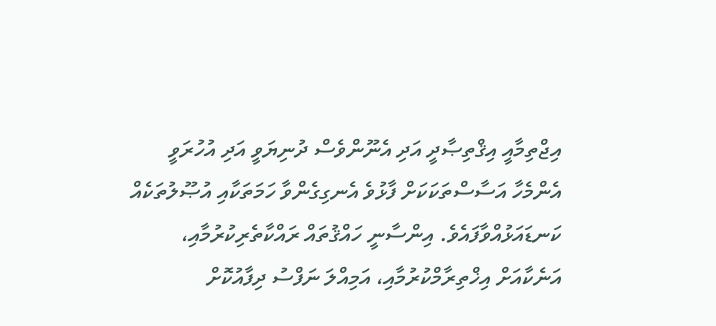އިޖްތިމާއީ އިޤްތިޞާދީ އަދި އެނޫންވެސް ދުނިޔަވީ އަދި އުހުރަވީ އެންމެހާ އަސާސްތަކަކަށް ފާޅުވެ އެނގިގެންވާ ހަމަތަކާއި އުޞޫލުތަކެއް ކަނޑައަޅުއްވާފައެވެ. އިންސާނީ ހައްޤުތައް ރައްކާތެރިކުރުމާއި، އަނެކާއަށް އިޚްތިރާމްކުރުމާއި، އަމިއްލަ ނަފްސު ދިފާއުކޮށް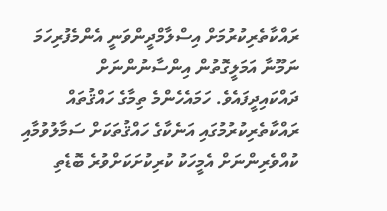ރައްކާތެރިކުރުމަށް އިސްލާމްދީންވަނީ އެންމެފުރިހަމަ ނަމޫނާ އަމަލީގޮތުން އިންސާނުންނަށް ދައްކައިދީފައެވެ. ހަމައެހެންމެ ތިމާގެ ހައްޤުތައް ރައްކާތެރިކުރުމުގައި އަނެކާގެ ހައްޤުތަކަށް ސަމާލުވުމާއި ކުއްވެރިންނަށް އެމީހަކު ކުރިކުށަކަށްވުރެ ބޮޑެތި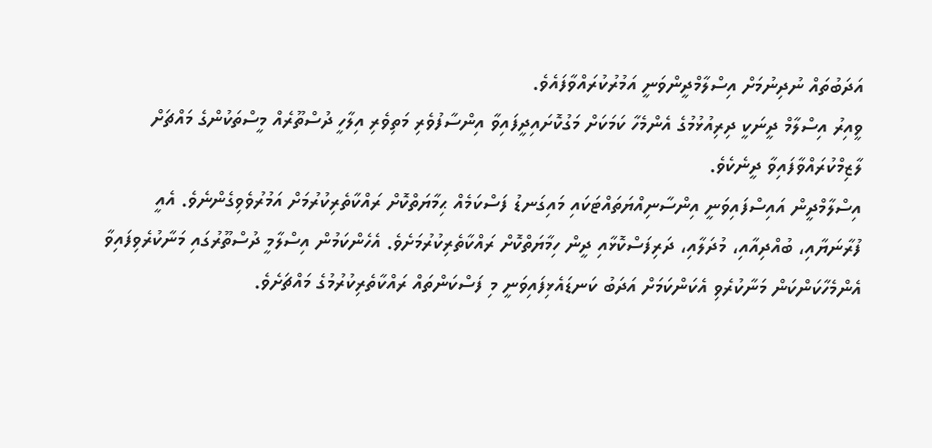އަދަބުތައް ނުދިނުމަށް އިސްލާމްދީންވަނީ އަމުރުކުރައްވާފައެވެ.
ވީއިރު އިސްލާމް ދީނަކީ ދިރިއުޅުމުގެ އެންމެހާ ކަމަކަށް މަގުކޮށައިދީފައިވާ އިންސާފުވެރި މަތިވެރި އިލާހީ ދުސްތޫރެއް މީސްތަކުންގެ މައްޗަށް ލާޒިމްކުރައްވާފައިވާ ދީނެކެވެ.
އިސްލާމްދީން އައިސްފައިވަނީ އިންސާނިއްޔަތައްޓަކައި މައިގަނޑު ފަސްކަމެއް ޙިމާޔަތްކޮށް ރައްކާތެރިކުރުމަށް އަމުރުވެވިގެންނެވެ. އެއީ ފުރާނަޔާއި، ބުއްދިއާއި، މުދަލާއި، ދަރިފަސްކޮޅާއި ދީން ހިމާޔަތްކޮށް ރައްކާތެރިކުރުމަށެވެ. އެހެންކަމުން އިސްލާމީ ދުސްތޫރުގައި މަނާކުރެވިފައިވާ އެންމެހާކަންކަން މަނާކުރެވި އެކަންކަމަށް އަދަބު ކަނޑައެޅިފައިވަނީ މި ފަސްކަންތައް ރައްކާތެރިކުރުމުގެ މައްޗަށެވެ.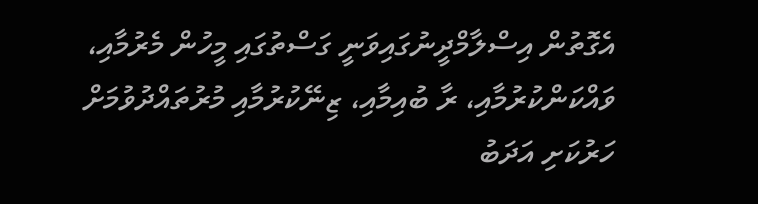އެގޮތުން އިސްލާމްދީނުގައިވަނީ ގަސްތުގައި މީހުން މެރުމާއި، ވައްކަންކުރުމާއި، ރާ ބުއިމާއި، ޒިނޭކުރުމާއި މުރުތައްދުވުމަށް ހަރުކަށި އަދަބު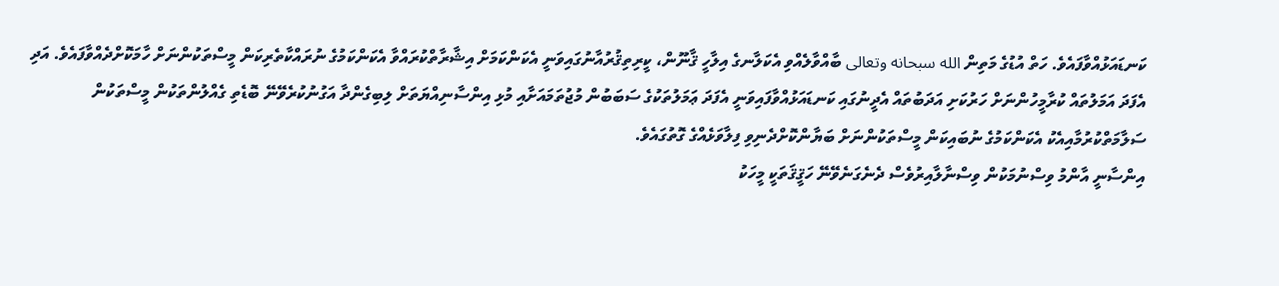ކަނޑައަޅުއްވާފައެވެ. ހަތް އުޑުގެ މަތިން الله سبحانه وتعالى ބާއްވާލެއްވި އެކަލާނގެ އިލާހީ ޤާނޫން، ކީރިތިޤުރުއާނުގައިވަނީ އެކަންކަމަށް އިޝާރާތްކުރައްވާ އެކަންކަމުގެ ނުރައްކާތެރިކަން މީސްތަކުންނަށް ހާމަކޮށްދެއްވާފައެވެ. އަދި އެފަދަ އަމަލުތައް ކުރާމީހުންނަށް ހަރުކަށި އަދަބުތައް އެދީނުގައި ކަނޑައަޅުއްވާފައިވަނީ އެފަދަ ޢަމަލުތަކުގެ ސަބަބުން މުޖުތަމައަށާއި މުޅި އިންސާނިއްޔަތަށް ލިބިގެންދާ އަގުނުކުރެވޭނޭ ބޮޑެތި ގެއްލުންތަކުން މީސްތަކުން ސަލާމަތްކުރުމާއިއެކު އެކަންކަމުގެ ނުބައިކަން މީސްތަކުންނަށް ބަޔާންކޮށްދެނިވި ފިލާވަޅެއްގެ ގޮތުގައެވެ.
އިންސާނީ އާންމު ވިސްނުމަކުން ވިސްނާލާއިރުވެސް ދެނެގަނެވޭނޭ ހަޤީޤަތަކީ މީހަކު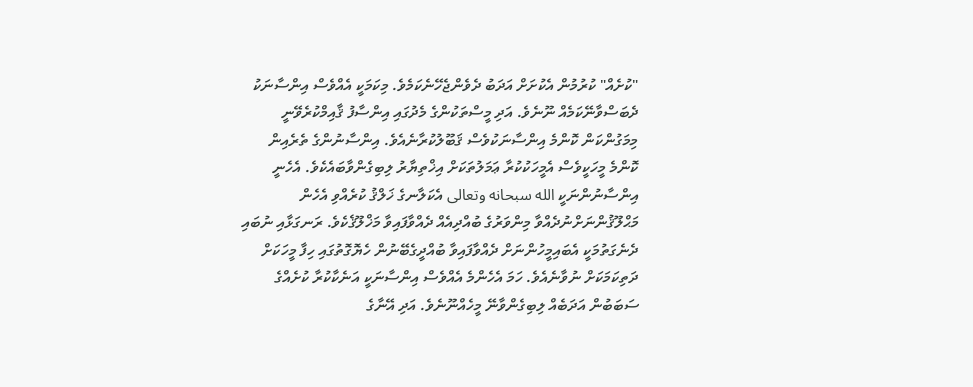"ކުށެއް" ކުރުމުން އެކުށަށް އަދަބު ދެވެންޖެހޭނެކަމެވެ. މިކަމަކީ އެއްވެސް އިންސާނަކު ދެބަސްވާނޭކަމެއް ނޫނެވެ. އަދި މީސްތަކުންގެ މެދުގައި އިންސާފު ޤާއިމްކުރެވޭނީ މިމަގުންކަން ކޮންމެ އިންސާނަކުވެސް ޤަބޫލުކުރާނެއެވެ. އިންސާނުންގެ ތެރެއިން ކޮންމެ މީހަކީވެސް އެމީހަކުކުރާ ޢަމަލުތަކަށް އިޚްތިޔާރު ލިބިގެންވާބައެކެވެ. އެހެނީ އިންސާނުންނަކީ الله سبحانه وتعالى އެކަލާނގެ ޚަލްޤު ކުރެއްވި އެހެން މަޙްލޫޤުންނަށްނުދެއްވާ މިންވަރުގެ ބުއްދިއެއް ދެއްވާފައިވާ މަޚްލޫޤެކެވެ. ރަނގަޅާއި ނުބައި ދެނެގަތުމަކީ އެބައިމީހުންނަށް ދެއްވާފައިވާ ބުއްދީގެބޭނުން ހެޔޮގޮތުގައި ހިފާ މީހަކަށް ދަތިކަމަކަށް ނުވާނެއެވެ. ހަމަ އެހެންމެ އެއްވެސް އިންސާނަކީ އަނެކާކުރާ ކުށެއްގެ ސަބަބުން އަދަބެއް ލިބިގެންވާނޭ މީހެއްނޫނެވެ. އަދި އޭނާގެ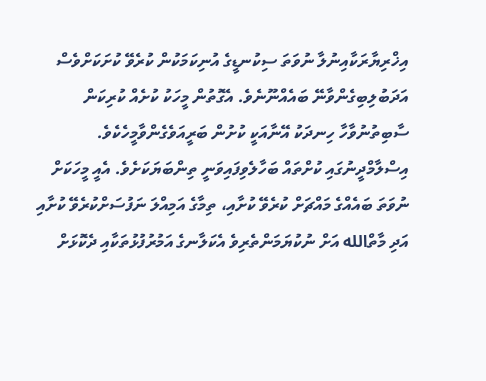އިޚްރިޔާރަކާއިނުލާ ނުވަތަ ސިކުނޑީގެ އުނިކަމަކުން ކުރެވޭ ކުށަކަށްވެސް އަދަބުލިބިގެންވާނޭ ބައެއްނޫނެވެ. އެގޮތުން މީހަކު ކުށެއް ކުރިކަން ސާބިތުނުވާހާ ހިނދަކު އޭނާއަކީ ކުށުން ބަރީއަވެގެންވާމީހެކެވެ.
އިސްލާމްދީނުގައި ކުށްތައް ބަހާލެވިފައިވަނީ ތިންބަޔަކަށެވެ. އެއީ މީހަކަށް ނުވަތަ ބައެއްގެ މައްޗަށް ކުރެވޭ ކުށާއި، ތިމާގެ އަމިއްލަ ނަފުސަށްކުރެވޭ ކުށާއި އަދި މާތްالله އަށް ނުކުޔަމަންތެރިވެ އެކަލާނގެ އަމުރުފުޅުތަކާއި ދެކޮޅަށް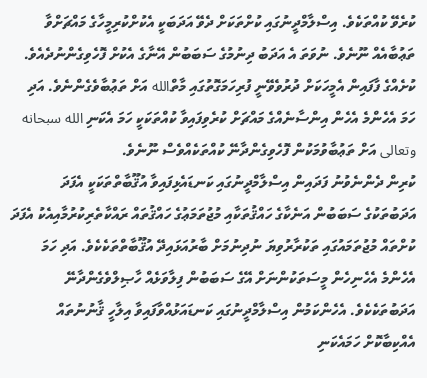ކުރެވޭ ކުއްތަކެވެ. އިސްލާމްދީނުގައި ކުށްތަކަށް ދެވޭ އަދަބަކީ އެކުށްކުރިމީހާގެ މައްޗަށްވާ ތަޢުބާއެއް ނޫނެވެ. ނުވަތަ އެ އަދަބު ދިނުމުގެ ސަބަބުން އޭނާގެ އެކުށް ފޮހެވިގެންނުދެއެވެ. ކުށެއްގެ ފާފައިން އެމީހަކަށް ދުރުވެވޭނީ ފުރިހަމަގޮތުގައި މާތްالله އަށް ތަޢުބާވެގެންނެވެ. އަދި ހަމަ އެހެންމެ އެހެން އިންސާނެއްގެ މައްޗަށް ކުރެވިފައިވާ ކުއްތަކަކީ ހަމަ އެކަނި الله سبحانه وتعالى އަށް ތަޢުބާވުމަކުން ފޮހެވިގެންދާނޭ ކުއްތަކެއްވެސް ނޫނެވެ.
ކުރިން ދެންނެވުނު ފަދައިން އިސްލާމްދީނުގައި ކަނޑައެޅިފައިވާ އުޤޫބާތްތަކަކީ އެފަދަ އަދަބުތަކުގެ ސަބަބުން އަނެކާގެ ހައްޤުތަކާއި މުޖުތަމަޢުގެ ހައްޤުތައް ރައްކާތެރިކުރުމާއިއެކު އެފަދަ ކުށްތައް މުޖުތަމައުގައި ތަކުރާރުވިޔަ ނުދިނުމަށް ބާރުއަޅައިދޭ އުޤޫބާތްތަކެކެވެ. އަދި ހަމަ އެހެންމެ އެހެނިހެން މީސަތަކުންނަށް އޭގެ ސަބަބުން ފިލާވަޅެއް ހާޞިލްވެގެންދާނޭ އަދަބުތަކެކެވެ. އެހެންކަމުން އިސްލާމްދީނުގައި ކަނޑައަޅުއްވާފައިވާ އިލާހީ ޤާނުނުތައް އެއްކިބާކޮށް ހަމައެކަނި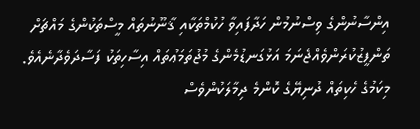އިންސާނުންގެ ވިސްނުމުން ހަދާފައިވާ ހުކުމްތަކާއި ޤާނޫނުތައް މީސްތަކުންގެ މައްޗަށް ތަންފީޒުކުރަންވެއްޖެނަމަ އަޅުގަނޑުމެންގެ މުޖުތަމަޢުތައް އިސާހިތަކު ފަސާދަވެދާނެއެވެ. މިކަމުގެ ހެކިތައް ދުނިޔޭގެ ކޮންމެ ދިމާލަކުންވެސް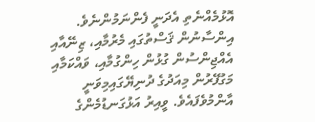އޮޅުމެއްނެތި އެދަނީ ފެންނަމުންނެވެ. އިންސާނުން ޤަސްތުގައި މެރުމާއި، ޒިނޭއާއި އެއްޖިންސުން ގުޅުން ހިންގުމާއި، ވައްކަމާއި މަގުފޭރުން މިއަދުގެ ދުނިޔޭގައިމިވަނީ އާންމުވެފައެވެ. ވީއިރު އަޅުގަނޑުމެންގެ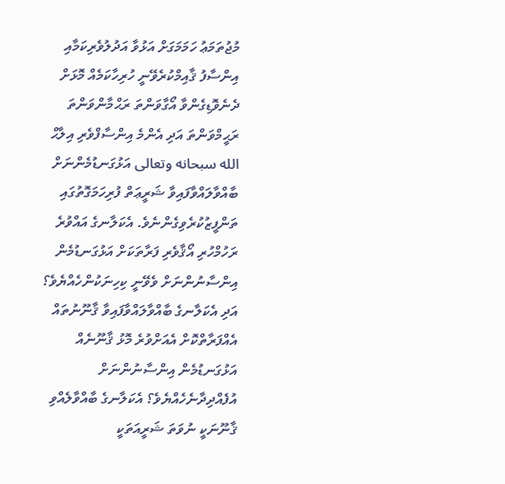މުޖުތަމަޢު ހަމަމަގަށް އަޅުވާ އަދުލުވެރިކަމާއި އިންސާފު ޤާއިމްކުރެވޭނީ ހުރިހާކަމެއް މޮޅަށް ދެނެވޮޑިގެންވާ އޯގާވަންތަ ރަޙްމާންވަންތަ ރަޙީމްވަންތަ އަދި އެންމެ އިންސާފްވެރި އިލާޙް الله سبحانه وتعالى އަޅުގަނޑުމެންނަށް ބާއްވާލައްވާފައިވާ ޝަރީޢަތް ފުރިހަމަގޮތުގައި ތަންފީޒުކުރެވިގެންނެވެ. އެކަލާނގެ އައްވުރެ ރަހުމްހުރި އޯޤާވެރި ފަރާތަކަށް އަޅުގަނޑުމެން އިންސާނުންނަށް ވެވޭނީ ކިހިނަކުންހެއްޔެވެ؟ އަދި އެކަލާނގެ ބާއްވާލައްވާފައިވާ ޤާނޫނުތައް އެއްފަރާތްކޮށް އެއަށްވުރެ މޮޅު ޤާނޫނެއް އަޅުގަނޑުމެން އިންސާނުންނަށް އުފެއްދިދާނެހެއްޔެވެ؟ އެކަލާނގެ ބާއްވާލެއްވި ޤާނޫނަކީ ނުވަތަ ޝަރީއަތަކީ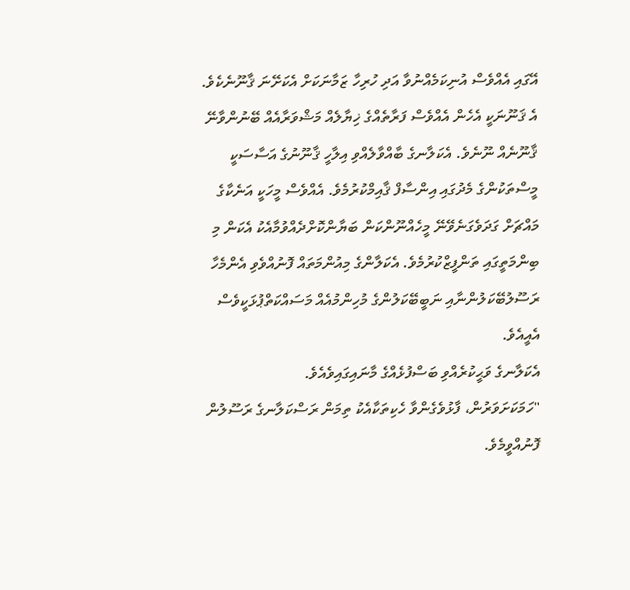އޭގައި އެއްވެސް އުނިކަމެއްނުވާ އަދި ހުރިހާ ޒަމާނަކަށް އެކަށޭނަ ޤާނޫނެކެވެ. އެ ޤަނޫނަކީ އެހެން އެއްވެސް ފަރާތެއްގެ ޚިޔާލެއް މަޝްވަރާއެއް ބޭނުންވާނޭ ޤާނޫނެއް ނޫނެވެ. އެކަލާނގެ ބާއްވާލެއްވި އިލާހީ ޤާނޫނުގެ އަސާސަކީ މީސްތަކުންގެ މެދުގައި އިންސާފް ޤާއިމްކުރުމެވެ. އެއްވެސް މީހަކީ އަނެކާގެ މައްޗަށް ގަދަވެގަނެވޭނޭ މީހެއްނޫންކަން ބަޔާންކޮށްދެއްވުމާއެކު އެކަން މި ބިންމަތީގައި ތަންފީޒްކުރުމެވެ. އެކަލާންގެ މިއުންމަތައް ފޮނުއްވެވި އެންމެހާ ރަސޫލުބޭކަލުންނާއި ނަބީބޭކަލުންގެ މުހިންމުއެއް މަސައްކަތްޕުޅަކީވެސް އެއީއެވެ.
އެކަލާނގެ ވަޙީކުރެއްވި ބަސްފުޅެއްގެ މާނައިގައިވެއެވެ.
"ހަމަކަށަވަރުން، ފާޅުވެގެންވާ ހެކިތަކާއެކު ތިމަން ރަސްކަލާނގެ ރަސޫލުން ފޮނުއްވީމެވެ.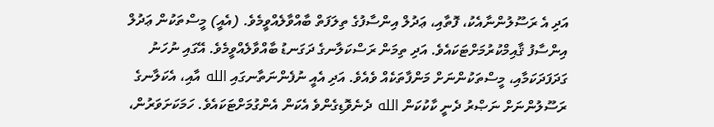އަދި އެ ރަސޫލުންނާއެކު، ފޮތާއި، ޢަދުލް އިންސާފުގެ ތިލަފަތް ބާއްވާލެއްވީމެވެ. (އެއީ) މީސްތަކުން ޢަދުލް އިންސާފު ޤާއިމްކުރުމަށްޓަކައެވެ. އަދި ތިމަން ރަސްކަލާނގެ ދަގަނޑު ބާއްވާލެއްވީމެވެ. އޭގައި ނުހަނު ގަދަފަދަކަމާއި، މީސްތަކުންނަށް މަންފާތަކެއް ވެއެވެ. އަދި އެއީ ނުފެންނަތާނގައި الله އާއި، އެކަލާނގެ ރަސޫލުންނަށް ނަޞްރު ދެނީ ކާކުކަން الله ދެނެވޮޑިގެންވެ އެކަން އެންގުމަށްޓަކައެވެ. ހަމަކަށަވަރުން،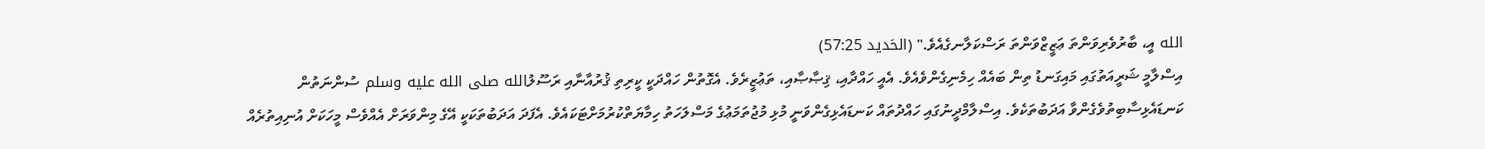الله އީ، ބާރުވެރިވަންތަ ޢަޒީޒްވަންތަ ރަސްކަލާނގެއެވެ." (الحَدید 57:25)
އިސްލާމީ ޝަރީއަތުގައި މައިގަނޑު ތިން ބައެއް ހިމެނިގެންވެއެވެ. އެއީ ހައްދާއި، ޤިޞާޞާއި، ތަޢުޒީރެވެ. އެގޮތުން ހައްދަކީ ކީރިތި ޤުރުއާނާއި ރަސޫލުالله صلى الله عليه وسلم ސުންނަތުން ކަނޑައެޅިސާބިތުވެގެންވާ އަދަބުތަކެވެ. އިސްލާމްދީނުގައި ހައްދުތައް ކަނޑައެޅިގެންވަނީ މުޅި މުޖުތަމަޢުގެ މަސްލަހަތު ހިމާޔަތްކުރުމަށްޓަކައެވެ. އެފަދަ އަދަބުތަކަކީ އޭގެ މިންވަރަށް އެއްވެސް މީހަކަށް އުނިއިތުރެއް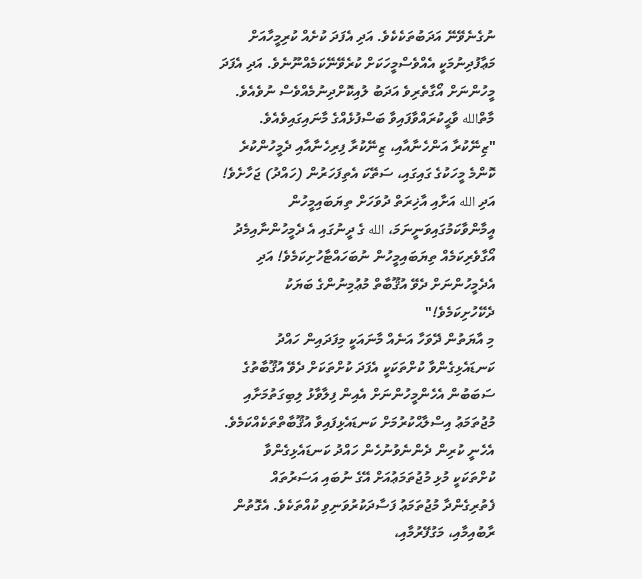ނުގެނެވޭނޭ އަދަބުތަކެކެވެ. އަދި އެފަދަ ކުށެއް ކުރިމީހާއަށް މަޢާފުދިނުމަކީ އެއްވެސްމީހަކަށް ކުރެވޭނޭކަމެއްނޫނެވެ. އަދި އެފަދަ މީހުންނަށް އޯގާތެރިވެ އަދަބު ލުއިކޮށްދިނުމެއްވެސް ނުވެއެވެ. މާތްالله ވާޙީކުރައްވާފައިވާ ބަސްފުޅެއްގެ މާނައިގައިވެއެވެ.
"ޒިނޭކުރާ އަންހެނާއާއި، ޒިނޭކުރާ ފިރިހެނާއާއި ދެމީހުންކުރެ ކޮންމެ މީހަކުގެ ގައިގައި، ސަތޭކަ އެތިފަހަރުން (ހައްދު) ޖަހާށެވެ! އަދި الله އަށާއި އާޚިރަތް ދުވަހަށް ތިޔަބައިމީހުން އީމާންވާކަމުގައިވަނީނަމަ، الله ގެ ދީނުގައި އެ ދެމީހުންނާއިމެދު އޯގާވެރިކަމެއް ތިޔަބައިމީހުން ނުބަހައްޓާހުށިކަމެވެ! އަދި އެދެމީހުންނަށް ދެވޭ އުޤޫބާތް މުޢުމިނުންގެ ބަޔަކު ދެކޭހުށިކަމެވެ!"
މި އާޔަތުން ދޭވަހާ އަނެއް މާނައަކީ މިފަދައިން ހައްދު ކަނޑައެޅިގެންވާ ކުށްތަކަކީ އެފަދަ ކުށްތަކަށް ދެވޭ އުޤޫބާތުގެ ސަބަބުން އެހެންމީހުންނަށް އެއިން ފިލާވާޅު ލިބިގަތުމަށާއި މުޖުތަމަޢު އިސްލާޙްކުރުމަށް ކަނޑައެޅިފައިވާ އުޤޫބާތްތަކެއްކަމެވެ. އެހެނީ ކުރިން ދެންނެވުނުހެން ހައްދު ކަނޑައެޅިގެންވާ ކުށްތަކަކީ މުޅި މުޖުތަމަޢުއަށް އޭގެ ނުބައި އަސަރުތައް ފެތުރިގެންދާ މުޖުތަމަޢު ފަސާދަކުރުވަނިވި ކުއްތަކެވެ. އެގޮތުން ރާބުއިމާއި، މަގުފޭރުމާއި،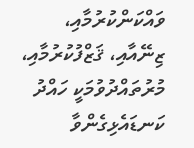ވައްކަންކުރުމާއި، ޒިނޭއާއި، ޤަޒްފުކުރުމާއި، މުރުތައްދުވުމަކީ ހައްދު ކަނޑައެޅިގެންވާ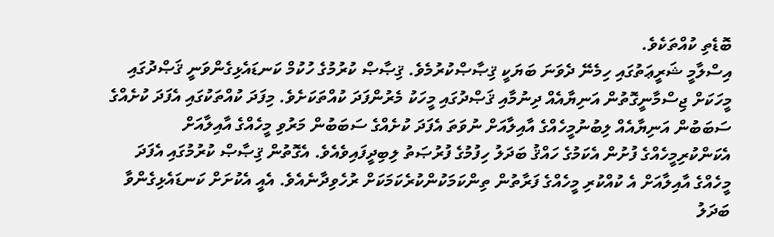ބޮޑެތި ކުއްތަކެވެ.
އިސްލާމީ ޝަރީޢަތުގައި ހިމެނޭ ދެވަނަ ބަޔަކީ ޤިޞާޞްކުރުމެވެ. ޤިޞާޞް ކުރުމުގެ ހުކުމް ކަނޑައެޅިގެންވަނީ ޤަޞްދުގައި މީހަކަށް ޖިސްމާނީގޮތުން އަނިޔާއެއް ދިނުމާއި ޤަޞްދުގައި މީހަކު މެރުންފަދަ ކުއްތަކަށެވެ. މިފަދަ ކުއްތަކުގައި އެފަދަ ކުށެއްގެ ސަބަބުން އަނިޔާއެއް ލިބުނުމީހެއްގެ އާއިލާއަށް ނުވަތަ އެފަދަ ކުށެއްގެ ސަބަބުން މަރުވި މީހެއްގެ އާއިލާއަށް އެކަންކުރިމީހެއްގެ ފުށުން އެކަމުގެ ހައްޤު ބަދަލު ހިފުމުގެ ފުރުޞަތު ލިބިދީފައިވެއެވެ. އެގޮތުން ޤިޞާޞް ކުރުމުގައި އެފަދަ މީހެއްގެ އާއިލާއަށް އެ ކުއްކުރި މީހެއްގެ ފަރާތުން ތިންކަމަކުންކުރެކަމަކަށް ރުހެވިދާނެއެވެ. އެއީ އެކުށަށް ކަނޑައެޅިގެންވާ ބަދަލު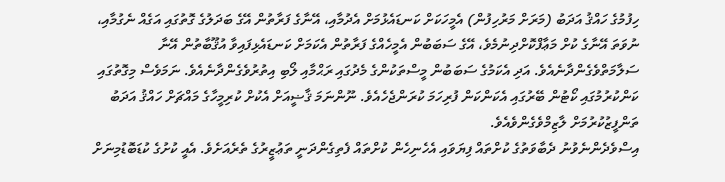ހިފުމުގެ ހައްޤު އަދަބު (މަރަށް މަރުހިފުން) އެމީހަކަށް ކަނޑައެޅުމަށް އެދުމާއި، އޭނާގެ ފަރާތުން އޭގެ ބަދަލުގެ ގޮތުގައި އަގެއް ނެގުމާއި، ނުވަތަ އޭނާގެ ކުށް މަޢާފްކޮށްދިނުމެވެ، އޭގެ ސަބަބުން އެމީހެއްގެ ފަރާތުން އެކަމަށް ކަނޑައެޅިފައިވާ އުޤޫބާތުން އޭނާ ސަލާމަތްވެގެންދާނެއެވެ. އަދި އެކަމުގެ ސަބަބުން މީސްތަކުންގެ މެދުގައި ރަޙްމާއި ލޯބި އިތުރުވެގެންދާނެއެވެ. ނަމަވެސް މިގޮތުގައި ކަންކުރުމުގައި ކޯޓުން ބޭރުގައި އެކަންކަން ފުރިހަމަ ކުރަންޖެހެއެވެ. ނޫންނަމަ ޤާޟީއަށް އެކުށް ކުރިމީހާގެ މައްޗަށް ހައްޤު އަދަބު ތަންފީޒުކުރުމަށް ލާޒިމްވެގެންވެއެވެ.
އިސްވެދެންނެވުނު ދެބާވަތުގެ ކުށްތައް ފިޔަވައި އެހެނިހެން ކުށްތައް ފެތިގެންދަނީ ތަޢުޒީރުގެ ތެރެއަށެވެ. އެއީ ކުށުގެ ކުޑަބޮޑުމިނަށް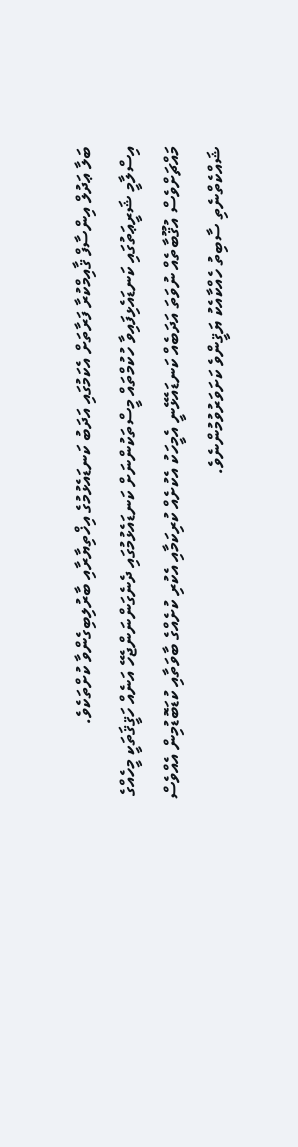ބަލާ ޢަދުލް އިންސާފް ޤާއިމްކުރާ ފަރާތަށް އެކަމުގައި އަދަބު ކަނޑައެޅުމުގެ އިޚްތިޔާރާއި ބާރުލިބިގެންވާ ކުށްތަކެވެ.
އިސްލާމީ ޝަރީޢަތުގައި ކަނޑައެޅިފައިވާ ހުކުމްތައް މީސްތަކުންނަށް ކަނޑައެޅުމުގައި ދެނެގަންނަންޖެހޭ އަނެއް ހަޤީޤަތަކީ މީހެއްގެ މައްޗަށްވެސް އުޤޫބާތެއް ނުވަތަ އަދަބެއް ކަނޑައެޅޭނީ އެމީހަކު އެކުށެއް ކުރިކަމާއި އެކުރި ކުށެއްގެ ބާވަތާއި ކުޑަބޮޑުމިން އެއްވެސް ޝައްކެތްނެތި ސާބިތު ހެއްކާއެކު ޔަޤީންވެ ކަށަވަރުވުމުންނެވެ.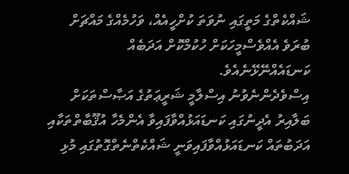ޝައްކެތްގެ މަތީގައި ނުވަތަ ކުށްހީއެއް، ވަހުމެއްގެ މައްޗަށް ބުރަވެ އެއްވެސްމީހަކަށް ހުކުމްކޮށް އަދަބެއް ކަނޑައެއްނޭޅޭނެއެވެ.
އިސްވެދެންނެވުނު އިސްލާމީ ޝަރީޢަތުގެ އަޞާސްތަކަށް ބަލާއިރު އެދީނުގައި ކަނޑައަޅުއްވާފައިވާ އެންމެހާ އުޤޫބާތްތަކާއި އަދަބުތައް ކަނޑައަޅުއްވާފައިވަނީ ޝައްކެތްނެތްގޮތުގައި މުޅި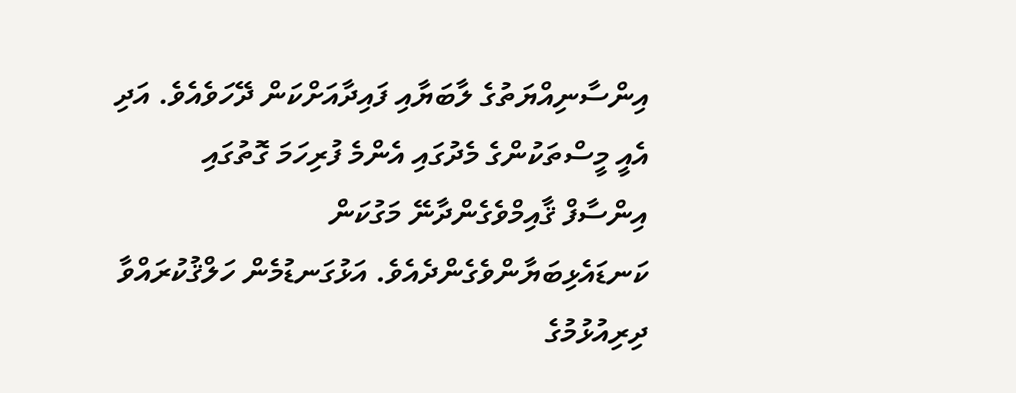އިންސާނިއްޔަތުގެ ލާބަޔާއި ފައިދާއަށްކަން ދޭހަވެއެވެ. އަދި އެއީ މީސްތަކުންގެ މެދުގައި އެންމެ ފުރިހަމަ ގޮތުގައި އިންސާފް ޤާއިމްވެގެންދާނޭ މަގުކަން ކަނޑައެޅިބަޔާންވެގެންދެއެވެ. އަޅުގަނޑުމެން ހަލްޤުކުރައްވާ ދިރިއުޅުމުގެ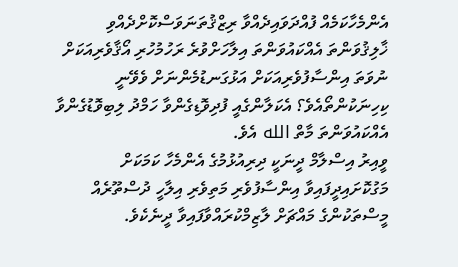އެންމެހާކަމެއް ފުއްދަވައިދެއްވާ ރިޒްޤުތަނަވަސްކޮށްދެއްވި ޚާލިޤުވަންތަ އެއްކައުވަންތަ އިލާހަށްވުރެ ރަހުމުހުރި އޯޤާވެރިއަކަށް ނުވަތަ އިންސާފުވެރިއަކަށް އަޅުގަނޑުމެންނަށް ވެވޭނީ ކިހިނަކުންތޯއެވެ؟ އެކަލާންގެއީ ފުދިވޮޑިގެންވާ ހަމްދު ލިބިވޮޑުގެންވާ އެއްކައުވަންތަ މާތް الله އެވެ.
ވީއިރު އިސްލާމް ދީނަކީ ދިރިއުޅުމުގެ އެންމެހާ ކަމަކަށް މަގުކޮށައިދީފައިވާ އިންސާފުވެރި މަތިވެރި އިލާހީ ދުސްތޫރެއް މީސްތަކުންގެ މައްޗަށް ލާޒިމްކުރައްވާފައިވާ ދީނެކެވެ.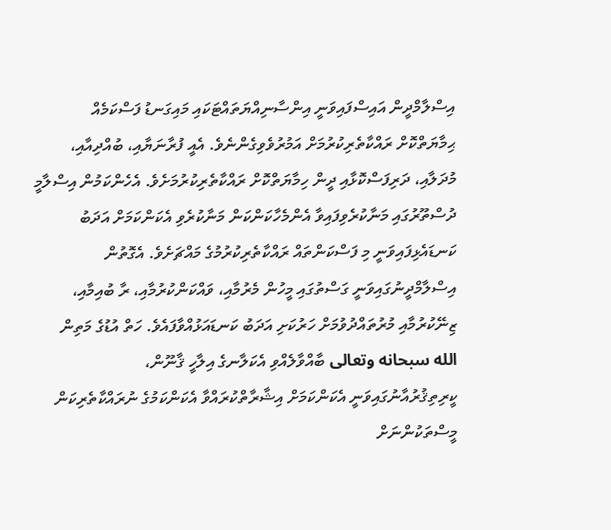އިސްލާމްދީން އައިސްފައިވަނީ އިންސާނިއްޔަތައްޓަކައި މައިގަނޑު ފަސްކަމެއް ޙިމާޔަތްކޮށް ރައްކާތެރިކުރުމަށް އަމުރުވެވިގެންނެވެ. އެއީ ފުރާނަޔާއި، ބުއްދިއާއި، މުދަލާއި، ދަރިފަސްކޮޅާއި ދީން ހިމާޔަތްކޮށް ރައްކާތެރިކުރުމަށެވެ. އެހެންކަމުން އިސްލާމީ ދުސްތޫރުގައި މަނާކުރެވިފައިވާ އެންމެހާކަންކަން މަނާކުރެވި އެކަންކަމަށް އަދަބު ކަނޑައެޅިފައިވަނީ މި ފަސްކަންތައް ރައްކާތެރިކުރުމުގެ މައްޗަށެވެ. އެގޮތުން އިސްލާމްދީނުގައިވަނީ ގަސްތުގައި މީހުން މެރުމާއި، ވައްކަންކުރުމާއި، ރާ ބުއިމާއި، ޒިނޭކުރުމާއި މުރުތައްދުވުމަށް ހަރުކަށި އަދަބު ކަނޑައަޅުއްވާފައެވެ. ހަތް އުޑުގެ މަތިން الله سبحانه وتعالى ބާއްވާލެއްވި އެކަލާނގެ އިލާހީ ޤާނޫން، ކީރިތިޤުރުއާނުގައިވަނީ އެކަންކަމަށް އިޝާރާތްކުރައްވާ އެކަންކަމުގެ ނުރައްކާތެރިކަން މީސްތަކުންނަށް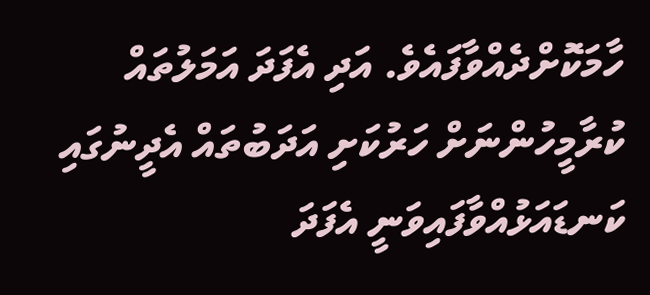ހާމަކޮށްދެއްވާފައެވެ. އަދި އެފަދަ އަމަލުތައް ކުރާމީހުންނަށް ހަރުކަށި އަދަބުތައް އެދީނުގައި ކަނޑައަޅުއްވާފައިވަނީ އެފަދަ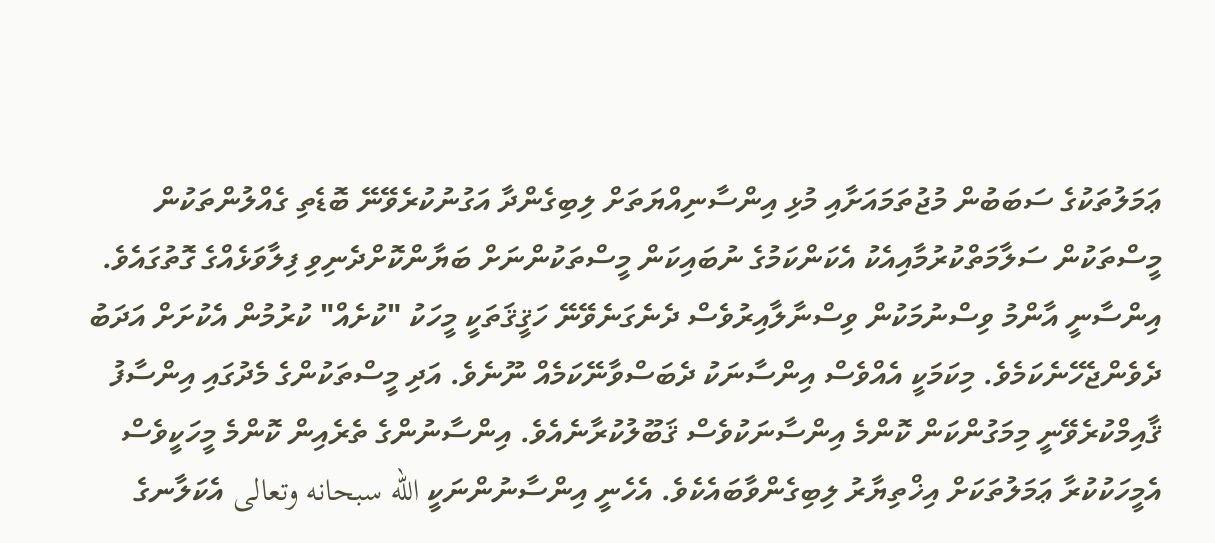ޢަމަލުތަކުގެ ސަބަބުން މުޖުތަމައަށާއި މުޅި އިންސާނިއްޔަތަށް ލިބިގެންދާ އަގުނުކުރެވޭނޭ ބޮޑެތި ގެއްލުންތަކުން މީސްތަކުން ސަލާމަތްކުރުމާއިއެކު އެކަންކަމުގެ ނުބައިކަން މީސްތަކުންނަށް ބަޔާންކޮށްދެނިވި ފިލާވަޅެއްގެ ގޮތުގައެވެ.
އިންސާނީ އާންމު ވިސްނުމަކުން ވިސްނާލާއިރުވެސް ދެނެގަނެވޭނޭ ހަޤީޤަތަކީ މީހަކު "ކުށެއް" ކުރުމުން އެކުށަށް އަދަބު ދެވެންޖެހޭނެކަމެވެ. މިކަމަކީ އެއްވެސް އިންސާނަކު ދެބަސްވާނޭކަމެއް ނޫނެވެ. އަދި މީސްތަކުންގެ މެދުގައި އިންސާފު ޤާއިމްކުރެވޭނީ މިމަގުންކަން ކޮންމެ އިންސާނަކުވެސް ޤަބޫލުކުރާނެއެވެ. އިންސާނުންގެ ތެރެއިން ކޮންމެ މީހަކީވެސް އެމީހަކުކުރާ ޢަމަލުތަކަށް އިޚްތިޔާރު ލިބިގެންވާބައެކެވެ. އެހެނީ އިންސާނުންނަކީ الله سبحانه وتعالى އެކަލާނގެ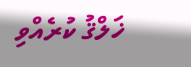ޚަލްޤު ކުރެއްވި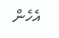އެހެން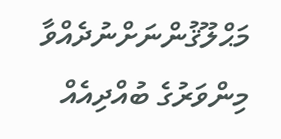މަޙްލޫޤުންނަށްނުދެއްވާ މިންވަރުގެ ބުއްދިއެއް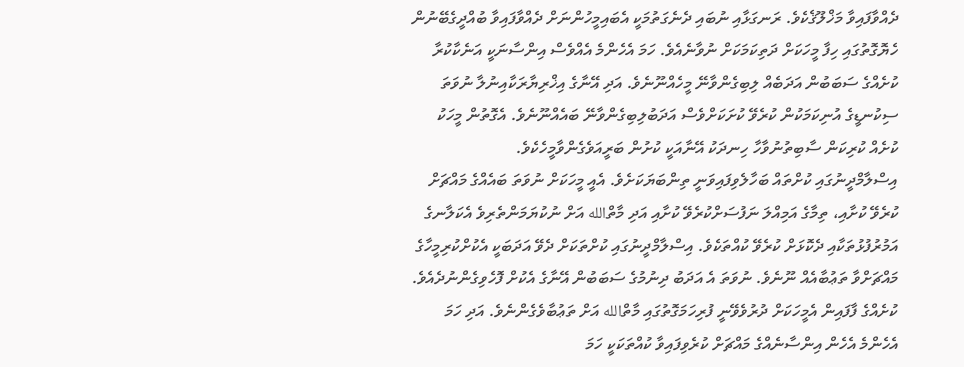ދެއްވާފައިވާ މަޚްލޫޤެކެވެ. ރަނގަޅާއި ނުބައި ދެނެގަތުމަކީ އެބައިމީހުންނަށް ދެއްވާފައިވާ ބުއްދީގެބޭނުން ހެޔޮގޮތުގައި ހިފާ މީހަކަށް ދަތިކަމަކަށް ނުވާނެއެވެ. ހަމަ އެހެންމެ އެއްވެސް އިންސާނަކީ އަނެކާކުރާ ކުށެއްގެ ސަބަބުން އަދަބެއް ލިބިގެންވާނޭ މީހެއްނޫނެވެ. އަދި އޭނާގެ އިޚްރިޔާރަކާއިނުލާ ނުވަތަ ސިކުނޑީގެ އުނިކަމަކުން ކުރެވޭ ކުށަކަށްވެސް އަދަބުލިބިގެންވާނޭ ބައެއްނޫނެވެ. އެގޮތުން މީހަކު ކުށެއް ކުރިކަން ސާބިތުނުވާހާ ހިނދަކު އޭނާއަކީ ކުށުން ބަރީއަވެގެންވާމީހެކެވެ.
އިސްލާމްދީނުގައި ކުށްތައް ބަހާލެވިފައިވަނީ ތިންބަޔަކަށެވެ. އެއީ މީހަކަށް ނުވަތަ ބައެއްގެ މައްޗަށް ކުރެވޭ ކުށާއި، ތިމާގެ އަމިއްލަ ނަފުސަށްކުރެވޭ ކުށާއި އަދި މާތްالله އަށް ނުކުޔަމަންތެރިވެ އެކަލާނގެ އަމުރުފުޅުތަކާއި ދެކޮޅަށް ކުރެވޭ ކުއްތަކެވެ. އިސްލާމްދީނުގައި ކުށްތަކަށް ދެވޭ އަދަބަކީ އެކުށްކުރިމީހާގެ މައްޗަށްވާ ތަޢުބާއެއް ނޫނެވެ. ނުވަތަ އެ އަދަބު ދިނުމުގެ ސަބަބުން އޭނާގެ އެކުށް ފޮހެވިގެންނުދެއެވެ. ކުށެއްގެ ފާފައިން އެމީހަކަށް ދުރުވެވޭނީ ފުރިހަމަގޮތުގައި މާތްالله އަށް ތަޢުބާވެގެންނެވެ. އަދި ހަމަ އެހެންމެ އެހެން އިންސާނެއްގެ މައްޗަށް ކުރެވިފައިވާ ކުއްތަކަކީ ހަމަ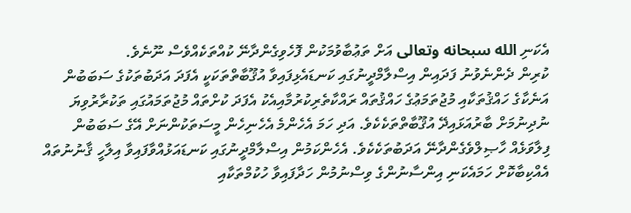އެކަނި الله سبحانه وتعالى އަށް ތަޢުބާވުމަކުން ފޮހެވިގެންދާނޭ ކުއްތަކެއްވެސް ނޫނެވެ.
ކުރިން ދެންނެވުނު ފަދައިން އިސްލާމްދީނުގައި ކަނޑައެޅިފައިވާ އުޤޫބާތްތަކަކީ އެފަދަ އަދަބުތަކުގެ ސަބަބުން އަނެކާގެ ހައްޤުތަކާއި މުޖުތަމަޢުގެ ހައްޤުތައް ރައްކާތެރިކުރުމާއިއެކު އެފަދަ ކުށްތައް މުޖުތަމައުގައި ތަކުރާރުވިޔަ ނުދިނުމަށް ބާރުއަޅައިދޭ އުޤޫބާތްތަކެކެވެ. އަދި ހަމަ އެހެންމެ އެހެނިހެން މީސަތަކުންނަށް އޭގެ ސަބަބުން ފިލާވަޅެއް ހާޞިލްވެގެންދާނޭ އަދަބުތަކެކެވެ. އެހެންކަމުން އިސްލާމްދީނުގައި ކަނޑައަޅުއްވާފައިވާ އިލާހީ ޤާނުނުތައް އެއްކިބާކޮށް ހަމައެކަނި އިންސާނުންގެ ވިސްނުމުން ހަދާފައިވާ ހުކުމްތަކާއި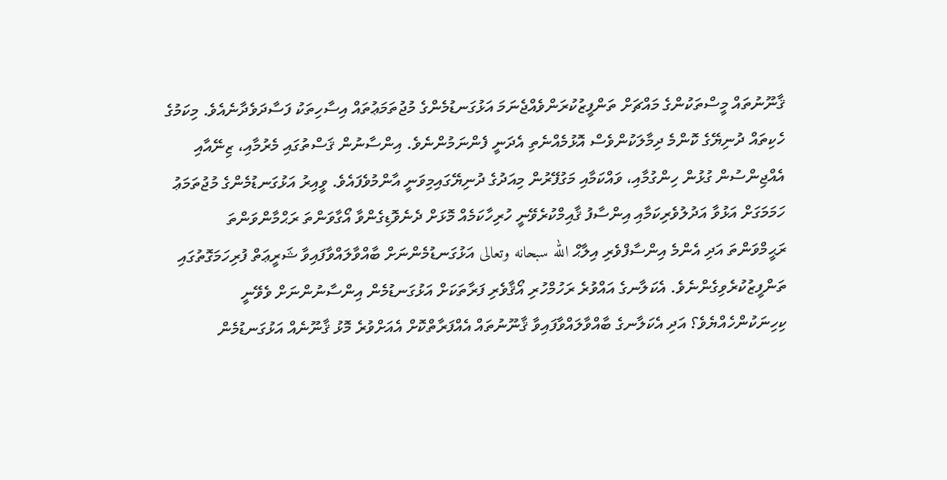ޤާނޫނުތައް މީސްތަކުންގެ މައްޗަށް ތަންފީޒުކުރަންވެއްޖެނަމަ އަޅުގަނޑުމެންގެ މުޖުތަމަޢުތައް އިސާހިތަކު ފަސާދަވެދާނެއެވެ. މިކަމުގެ ހެކިތައް ދުނިޔޭގެ ކޮންމެ ދިމާލަކުންވެސް އޮޅުމެއްނެތި އެދަނީ ފެންނަމުންނެވެ. އިންސާނުން ޤަސްތުގައި މެރުމާއި، ޒިނޭއާއި އެއްޖިންސުން ގުޅުން ހިންގުމާއި، ވައްކަމާއި މަގުފޭރުން މިއަދުގެ ދުނިޔޭގައިމިވަނީ އާންމުވެފައެވެ. ވީއިރު އަޅުގަނޑުމެންގެ މުޖުތަމަޢު ހަމަމަގަށް އަޅުވާ އަދުލުވެރިކަމާއި އިންސާފު ޤާއިމްކުރެވޭނީ ހުރިހާކަމެއް މޮޅަށް ދެނެވޮޑިގެންވާ އޯގާވަންތަ ރަޙްމާންވަންތަ ރަޙީމްވަންތަ އަދި އެންމެ އިންސާފްވެރި އިލާޙް الله سبحانه وتعالى އަޅުގަނޑުމެންނަށް ބާއްވާލައްވާފައިވާ ޝަރީޢަތް ފުރިހަމަގޮތުގައި ތަންފީޒުކުރެވިގެންނެވެ. އެކަލާނގެ އައްވުރެ ރަހުމްހުރި އޯޤާވެރި ފަރާތަކަށް އަޅުގަނޑުމެން އިންސާނުންނަށް ވެވޭނީ ކިހިނަކުންހެއްޔެވެ؟ އަދި އެކަލާނގެ ބާއްވާލައްވާފައިވާ ޤާނޫނުތައް އެއްފަރާތްކޮށް އެއަށްވުރެ މޮޅު ޤާނޫނެއް އަޅުގަނޑުމެން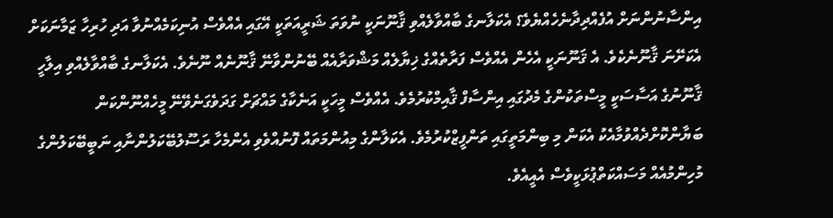އިންސާނުންނަށް އުފެއްދިދާނެހެއްޔެވެ؟ އެކަލާނގެ ބާއްވާލެއްވި ޤާނޫނަކީ ނުވަތަ ޝަރީއަތަކީ އޭގައި އެއްވެސް އުނިކަމެއްނުވާ އަދި ހުރިހާ ޒަމާނަކަށް އެކަށޭނަ ޤާނޫނެކެވެ. އެ ޤަނޫނަކީ އެހެން އެއްވެސް ފަރާތެއްގެ ޚިޔާލެއް މަޝްވަރާއެއް ބޭނުންވާނޭ ޤާނޫނެއް ނޫނެވެ. އެކަލާނގެ ބާއްވާލެއްވި އިލާހީ ޤާނޫނުގެ އަސާސަކީ މީސްތަކުންގެ މެދުގައި އިންސާފް ޤާއިމްކުރުމެވެ. އެއްވެސް މީހަކީ އަނެކާގެ މައްޗަށް ގަދަވެގަނެވޭނޭ މީހެއްނޫންކަން ބަޔާންކޮށްދެއްވުމާއެކު އެކަން މި ބިންމަތީގައި ތަންފީޒްކުރުމެވެ. އެކަލާންގެ މިއުންމަތައް ފޮނުއްވެވި އެންމެހާ ރަސޫލުބޭކަލުންނާއި ނަބީބޭކަލުންގެ މުހިންމުއެއް މަސައްކަތްޕުޅަކީވެސް އެއީއެވެ.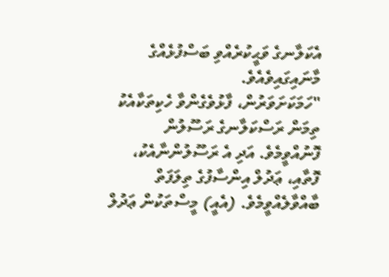އެކަލާނގެ ވަޙީކުރެއްވި ބަސްފުޅެއްގެ މާނައިގައިވެއެވެ.
"ހަމަކަށަވަރުން، ފާޅުވެގެންވާ ހެކިތަކާއެކު ތިމަން ރަސްކަލާނގެ ރަސޫލުން ފޮނުއްވީމެވެ. އަދި އެ ރަސޫލުންނާއެކު، ފޮތާއި، ޢަދުލް އިންސާފުގެ ތިލަފަތް ބާއްވާލެއްވީމެވެ. (އެއީ) މީސްތަކުން ޢަދުލް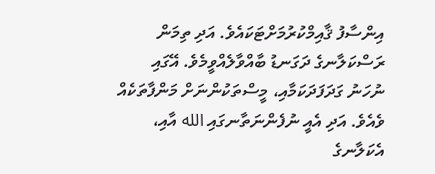އިންސާފު ޤާއިމްކުރުމަށްޓަކައެވެ. އަދި ތިމަން ރަސްކަލާނގެ ދަގަނޑު ބާއްވާލެއްވީމެވެ. އޭގައި ނުހަނު ގަދަފަދަކަމާއި، މީސްތަކުންނަށް މަންފާތަކެއް ވެއެވެ. އަދި އެއީ ނުފެންނަތާނގައި الله އާއި، އެކަލާނގެ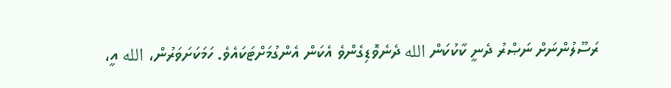ރަސޫލުންނަށް ނަޞްރު ދެނީ ކާކުކަން الله ދެނެވޮޑިގެންވެ އެކަން އެންގުމަށްޓަކައެވެ. ހަމަކަށަވަރުން، الله އީ،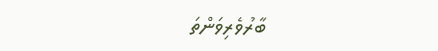ބާރުވެރިވަންތަ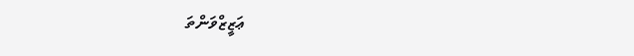ޢަޒީޒްވަންތަ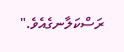ރަސްކަލާނގެއެވެ."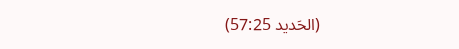(الحَدید 57:25)